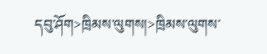དབུ་ཤོག>ཁྲིམས་ལུགས།>ཁྲིམས་ལུགས་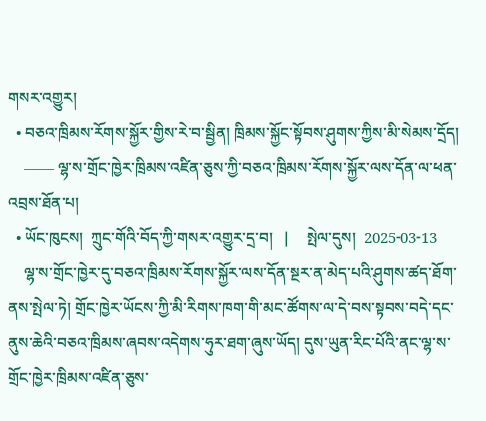གསར་འགྱུར།
  • བཅའ་ཁྲིམས་རོགས་སྐྱོར་གྱིས་རེ་བ་སྦྱིན། ཁྲིམས་སྐྱོང་སྟོབས་ཤུགས་ཀྱིས་མི་སེམས་དྲོད།
    —— ལྷ་ས་གྲོང་ཁྱེར་ཁྲིམས་འཛིན་ཅུས་ཀྱི་བཅའ་ཁྲིམས་རོགས་སྐྱོར་ལས་དོན་ལ་ཕན་འབྲས་ཐོན་པ།
  • ཡོང་ཁུངས།  ཀྲུང་གོའི་བོད་ཀྱི་གསར་འགྱུར་དྲ་བ།   |     སྤེལ་དུས།  2025-03-13
    ལྷ་ས་གྲོང་ཁྱེར་དུ་བཅའ་ཁྲིམས་རོགས་སྐྱོར་ལས་དོན་སྔར་ན་མེད་པའི་ཤུགས་ཚད་ཐོག་ནས་སྤེལ་ཏེ། གྲོང་ཁྱེར་ཡོངས་ཀྱི་མི་རིགས་ཁག་གི་མང་ཚོགས་ལ་དེ་བས་སྟབས་བདེ་དང་ནུས་ཆེའི་བཅའ་ཁྲིམས་ཞབས་འདེགས་ཧུར་ཐག་ཞུས་ཡོད། དུས་ཡུན་རིང་པོའི་ནང་ལྷ་ས་གྲོང་ཁྱེར་ཁྲིམས་འཛིན་ཅུས་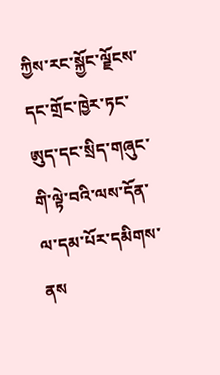ཀྱིས་རང་སྐྱོང་ལྗོངས་དང་གྲོང་ཁྱེར་ཏང་ཨུད་དང་སྲིད་གཞུང་གི་ལྟེ་བའི་ལས་དོན་ལ་དམ་པོར་དམིགས་ནས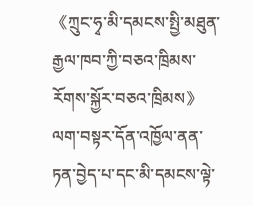《ཀྲུང་ཧྭ་མི་དམངས་སྤྱི་མཐུན་རྒྱལ་ཁབ་ཀྱི་བཅའ་ཁྲིམས་རོགས་སྐྱོར་བཅའ་ཁྲིམས》ལག་བསྟར་དོན་འཁྱོལ་ནན་ཏན་བྱེད་པ་དང་མི་དམངས་ལྟེ་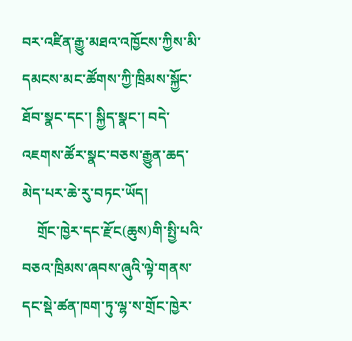བར་འཛིན་རྒྱུ་མཐའ་འཁྱོངས་ཀྱིས་མི་དམངས་མང་ཚོགས་ཀྱི་ཁྲིམས་སྐྱོང་ཐོབ་སྣང་དང་། སྐྱིད་སྣང་། བདེ་འཇགས་ཚོར་སྣང་བཅས་རྒྱུན་ཆད་མེད་པར་ཆེ་རུ་བཏང་ཡོད།
    གྲོང་ཁྱེར་དང་རྫོང(ཆུས)གི་སྤྱི་པའི་བཅའ་ཁྲིམས་ཞབས་ཞུའི་ལྟེ་གནས་དང་སྡེ་ཚན་ཁག་ཏུ་ལྷ་ས་གྲོང་ཁྱེར་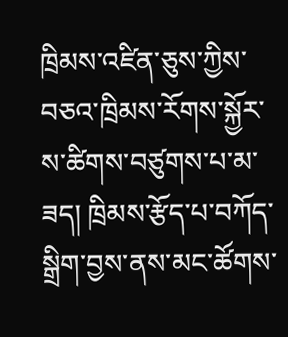ཁྲིམས་འཛིན་ཅུས་ཀྱིས་བཅའ་ཁྲིམས་རོགས་སྐྱོར་ས་ཚིགས་བཙུགས་པ་མ་ཟད། ཁྲིམས་རྩོད་པ་བཀོད་སྒྲིག་བྱས་ནས་མང་ཚོགས་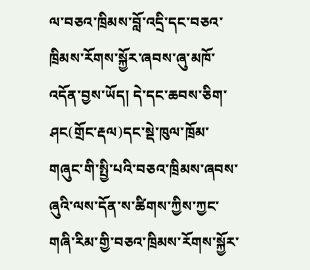ལ་བཅའ་ཁྲིམས་བློ་འདྲི་དང་བཅའ་ཁྲིམས་རོགས་སྐྱོར་ཞབས་ཞུ་མཁོ་འདོན་བྱས་ཡོད། དེ་དང་ཆབས་ཅིག་ཤང(གྲོང་རྡལ)དང་སྡེ་ཁུལ་ཁྲོམ་གཞུང་གི་སྤྱི་པའི་བཅའ་ཁྲིམས་ཞབས་ཞུའི་ལས་དོན་ས་ཚིགས་ཀྱིས་ཀྱང་གཞི་རིམ་གྱི་བཅའ་ཁྲིམས་རོགས་སྐྱོར་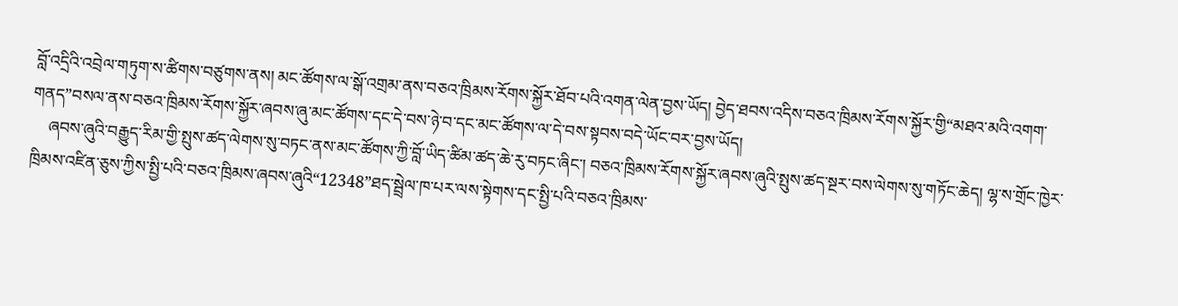བློ་འདྲིའི་འབྲེལ་གཏུག་ས་ཚིགས་བཙུགས་ནས། མང་ཚོགས་ལ་སྒོ་འགྲམ་ནས་བཅའ་ཁྲིམས་རོགས་སྐྱོར་ཐོབ་པའི་འགན་ལེན་བྱས་ཡོད། བྱེད་ཐབས་འདིས་བཅའ་ཁྲིམས་རོགས་སྐྱོར་གྱི“མཐའ་མའི་འགག་གནད”བསལ་ནས་བཅའ་ཁྲིམས་རོགས་སྐྱོར་ཞབས་ཞུ་མང་ཚོགས་དང་དེ་བས་ཉེ་བ་དང་མང་ཚོགས་ལ་དེ་བས་སྟབས་བདེ་ཡོང་བར་བྱས་ཡོད།
    ཞབས་ཞུའི་བརྒྱུད་རིམ་གྱི་སྤུས་ཚད་ལེགས་སུ་བཏང་ནས་མང་ཚོགས་ཀྱི་བློ་ཡིད་ཚིམ་ཚད་ཆེ་རུ་བཏང་ཞིང་། བཅའ་ཁྲིམས་རོགས་སྐྱོར་ཞབས་ཞུའི་སྤུས་ཚད་སྔར་བས་ལེགས་སུ་གཏོང་ཆེད། ལྷ་ས་གྲོང་ཁྱེར་ཁྲིམས་འཛིན་ཅུས་ཀྱིས་སྤྱི་པའི་བཅའ་ཁྲིམས་ཞབས་ཞུའི“12348”ཐད་སྦྲེལ་ཁ་པར་ལས་སྟེགས་དང་སྤྱི་པའི་བཅའ་ཁྲིམས་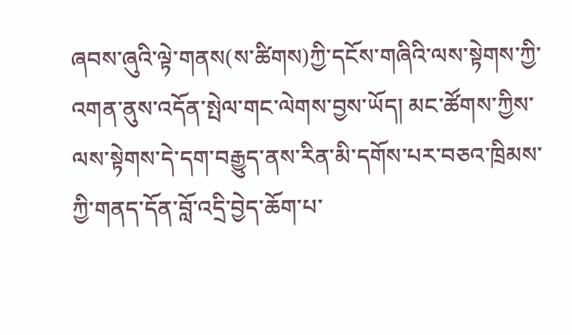ཞབས་ཞུའི་ལྟེ་གནས(ས་ཚིགས)ཀྱི་དངོས་གཞིའི་ལས་སྟེགས་ཀྱི་འགན་ནུས་འདོན་སྤེལ་གང་ལེགས་བྱས་ཡོད། མང་ཚོགས་ཀྱིས་ལས་སྟེགས་དེ་དག་བརྒྱུད་ནས་རིན་མི་དགོས་པར་བཅའ་ཁྲིམས་ཀྱི་གནད་དོན་བློ་འདྲི་བྱེད་ཆོག་པ་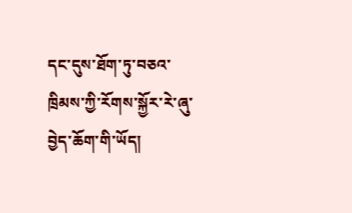དང་དུས་ཐོག་ཏུ་བཅའ་ཁྲིམས་ཀྱི་རོགས་སྐྱོར་རེ་ཞུ་བྱེད་ཆོག་གི་ཡོད།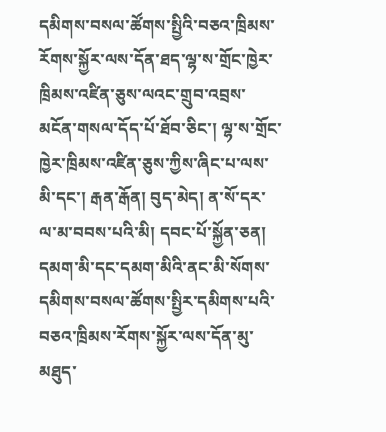དམིགས་བསལ་ཚོགས་སྤྱིའི་བཅའ་ཁྲིམས་རོགས་སྐྱོར་ལས་དོན་ཐད་ལྷ་ས་གྲོང་ཁྱེར་ཁྲིམས་འཛིན་ཅུས་ལའང་གྲུབ་འབྲས་མངོན་གསལ་དོད་པོ་ཐོབ་ཅིང་། ལྷ་ས་གྲོང་ཁྱེར་ཁྲིམས་འཛིན་ཅུས་ཀྱིས་ཞིང་པ་ལས་མི་དང་། རྒན་རྒོན། བུད་མེད། ན་སོ་དར་ལ་མ་བབས་པའི་མི། དབང་པོ་སྐྱོན་ཅན། དམག་མི་དང་དམག་མིའི་ནང་མི་སོགས་དམིགས་བསལ་ཚོགས་སྤྱིར་དམིགས་པའི་བཅའ་ཁྲིམས་རོགས་སྐྱོར་ལས་དོན་མུ་མཐུད་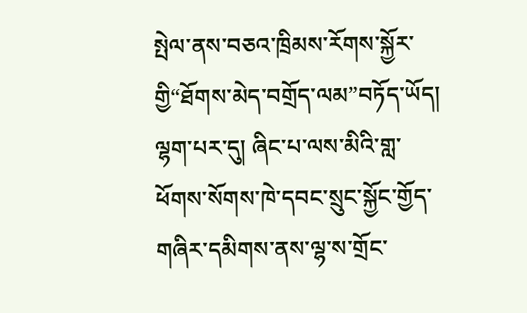སྤེལ་ནས་བཅའ་ཁྲིམས་རོགས་སྐྱོར་གྱི“ཐོགས་མེད་བགྲོད་ལམ”བཏོད་ཡོད། ལྷག་པར་དུ། ཞིང་པ་ལས་མིའི་གླ་ཕོགས་སོགས་ཁེ་དབང་སྲུང་སྐྱོང་གྱོད་གཞིར་དམིགས་ནས་ལྷ་ས་གྲོང་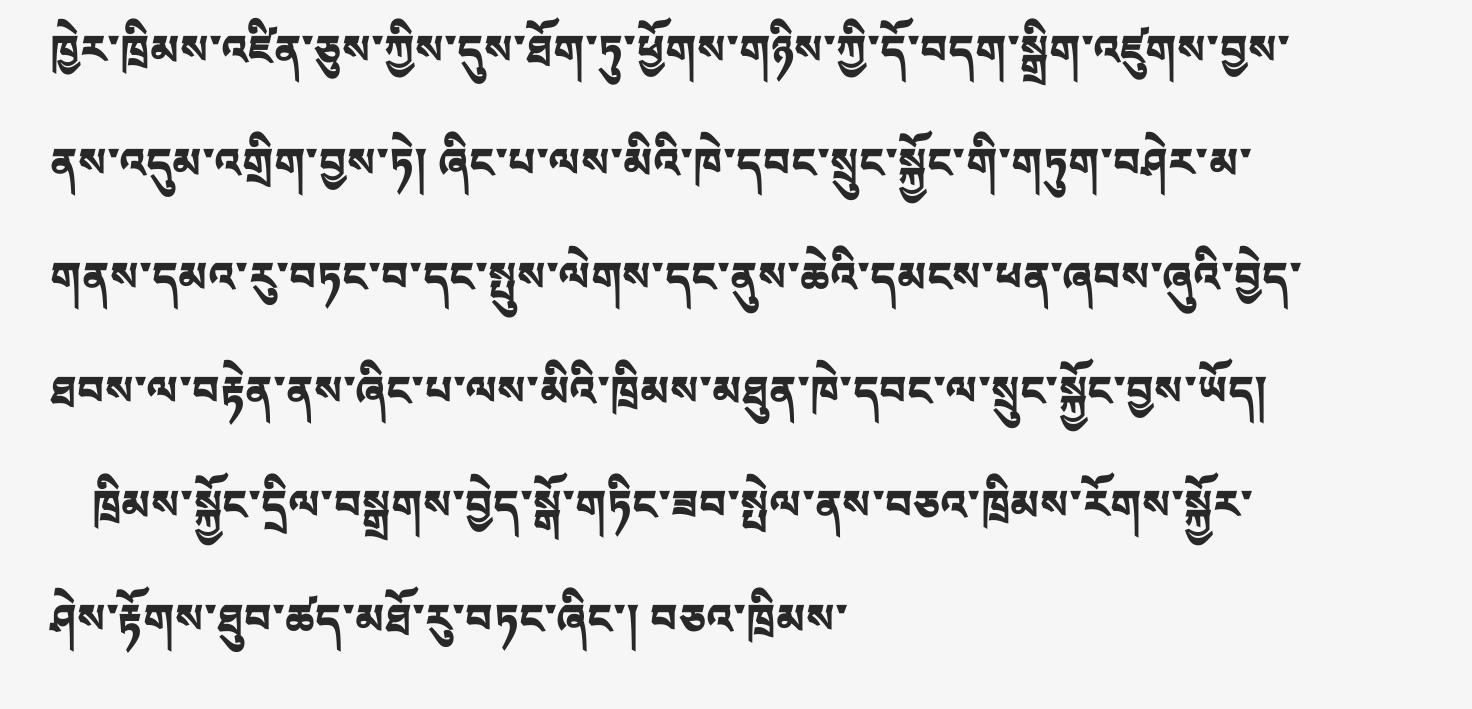ཁྱེར་ཁྲིམས་འཛིན་ཅུས་ཀྱིས་དུས་ཐོག་ཏུ་ཕྱོགས་གཉིས་ཀྱི་དོ་བདག་སྒྲིག་འཛུགས་བྱས་ནས་འདུམ་འགྲིག་བྱས་ཏེ། ཞིང་པ་ལས་མིའི་ཁེ་དབང་སྲུང་སྐྱོང་གི་གཏུག་བཤེར་མ་གནས་དམའ་རུ་བཏང་བ་དང་སྤུས་ལེགས་དང་ནུས་ཆེའི་དམངས་ཕན་ཞབས་ཞུའི་བྱེད་ཐབས་ལ་བརྟེན་ནས་ཞིང་པ་ལས་མིའི་ཁྲིམས་མཐུན་ཁེ་དབང་ལ་སྲུང་སྐྱོང་བྱས་ཡོད།
    ཁྲིམས་སྐྱོང་དྲིལ་བསྒྲགས་བྱེད་སྒོ་གཏིང་ཟབ་སྤེལ་ནས་བཅའ་ཁྲིམས་རོགས་སྐྱོར་ཤེས་རྟོགས་ཐུབ་ཚད་མཐོ་རུ་བཏང་ཞིང་། བཅའ་ཁྲིམས་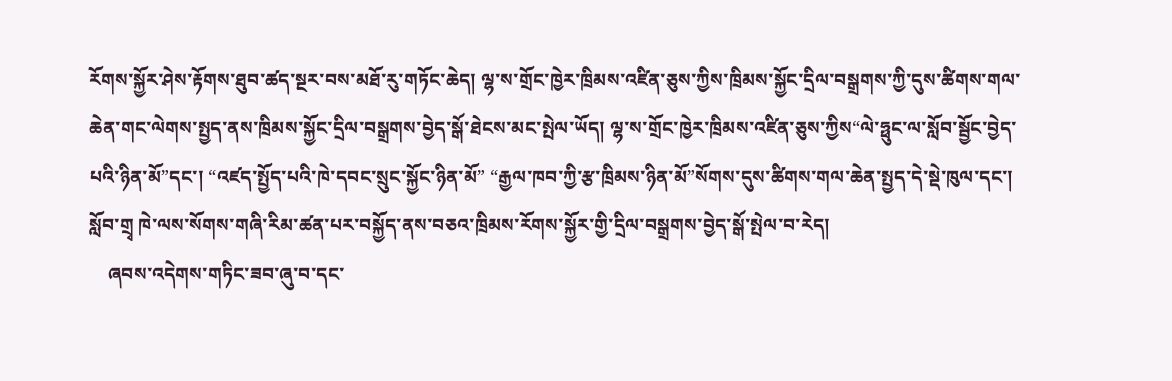རོགས་སྐྱོར་ཤེས་རྟོགས་ཐུབ་ཚད་སྔར་བས་མཐོ་རུ་གཏོང་ཆེད། ལྷ་ས་གྲོང་ཁྱེར་ཁྲིམས་འཛིན་ཅུས་ཀྱིས་ཁྲིམས་སྐྱོང་དྲིལ་བསྒྲགས་ཀྱི་དུས་ཚིགས་གལ་ཆེན་གང་ལེགས་སྤྱད་ནས་ཁྲིམས་སྐྱོང་དྲིལ་བསྒྲགས་བྱེད་སྒོ་ཐེངས་མང་སྤེལ་ཡོད། ལྷ་ས་གྲོང་ཁྱེར་ཁྲིམས་འཛིན་ཅུས་ཀྱིས“ལེ་ཧྥུང་ལ་སློབ་སྦྱོང་བྱེད་པའི་ཉིན་མོ”དང་། “འཛད་སྤྱོད་པའི་ཁེ་དབང་སྲུང་སྐྱོང་ཉིན་མོ” “རྒྱལ་ཁབ་ཀྱི་རྩ་ཁྲིམས་ཉིན་མོ”སོགས་དུས་ཚིགས་གལ་ཆེན་སྤྱད་དེ་སྡེ་ཁུལ་དང་། སློབ་གྲྭ ཁེ་ལས་སོགས་གཞི་རིམ་ཚན་པར་བསྐྱོད་ནས་བཅའ་ཁྲིམས་རོགས་སྐྱོར་གྱི་དྲིལ་བསྒྲགས་བྱེད་སྒོ་སྤེལ་བ་རེད།
    ཞབས་འདེགས་གཏིང་ཟབ་ཞུ་བ་དང་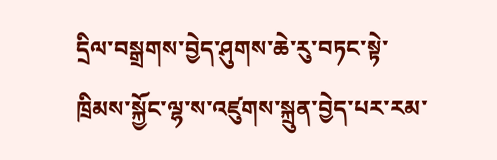དྲིལ་བསྒྲགས་བྱེད་ཤུགས་ཆེ་རུ་བཏང་སྟེ་ཁྲིམས་སྐྱོང་ལྷ་ས་འཛུགས་སྐྲུན་བྱེད་པར་རམ་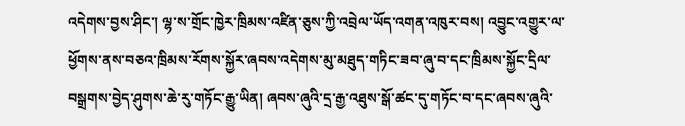འདེགས་བྱས་ཤིང་། ལྷ་ས་གྲོང་ཁྱེར་ཁྲིམས་འཛིན་ཅུས་ཀྱི་འབྲེལ་ཡོད་འགན་འཁུར་བས། འབྱུང་འགྱུར་ལ་ཕྱོགས་ནས་བཅའ་ཁྲིམས་རོགས་སྐྱོར་ཞབས་འདེགས་མུ་མཐུད་གཏིང་ཟབ་ཞུ་བ་དང་ཁྲིམས་སྐྱོང་དྲིལ་བསྒྲགས་བྱེད་ཤུགས་ཆེ་རུ་གཏོང་རྒྱུ་ཡིན། ཞབས་ཞུའི་དྲ་རྒྱ་འཐུས་སྒོ་ཚང་དུ་གཏོང་བ་དང་ཞབས་ཞུའི་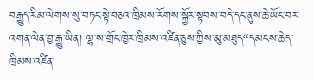བརྒྱུད་རིམ་ལེགས་སུ་བཏང་སྟེ་བཅའ་ཁྲིམས་རོགས་སྐྱོར་སྟབས་བདེ་དང་ནུས་ཆེ་ཡོང་བར་འགན་ལེན་བྱ་རྒྱུ་ཡིན། ལྷ་ས་གྲོང་ཁྱེར་ཁྲིམས་འཛིན་ཅུས་ཀྱིས་མུ་མཐུད“དམངས་ཆེད་ཁྲིམས་འཛིན་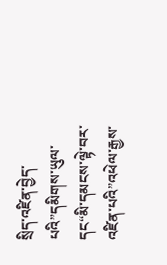སྲིད་འཛིན་བྱེད་པའི”དམིགས་ཡུལ་དང“མི་དམངས་ལྟེ་བར་འཛིན་པའི”འཕེལ་རྒྱས་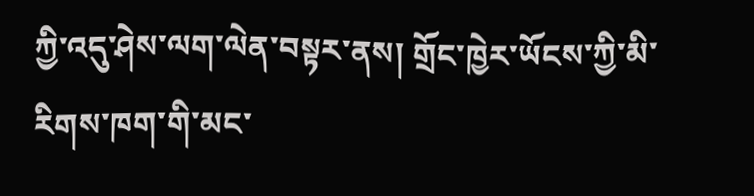ཀྱི་འདུ་ཤེས་ལག་ལེན་བསྟར་ནས། གྲོང་ཁྱེར་ཡོངས་ཀྱི་མི་རིགས་ཁག་གི་མང་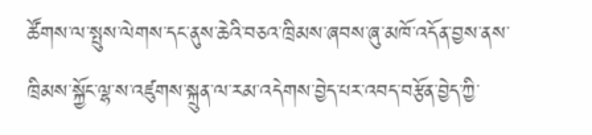ཚོགས་ལ་སྤུས་ལེགས་དང་ནུས་ཆེའི་བཅའ་ཁྲིམས་ཞབས་ཞུ་མཁོ་འདོན་བྱས་ནས་ཁྲིམས་སྐྱོང་ལྷ་ས་འཛུགས་སྐྲུན་ལ་རམ་འདེགས་བྱེད་པར་འབད་བརྩོན་བྱེད་ཀྱི་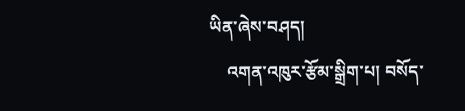ཡིན་ཞེས་བཤད།
    འགན་འཁུར་རྩོམ་སྒྲིག་པ། བསོད་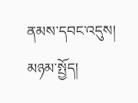ནམས་དབང་འདུས།
མཉམ་སྤྱོད།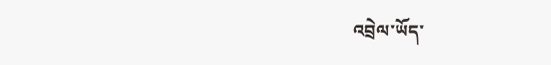འབྲེལ་ཡོད་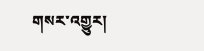གསར་འགྱུར།